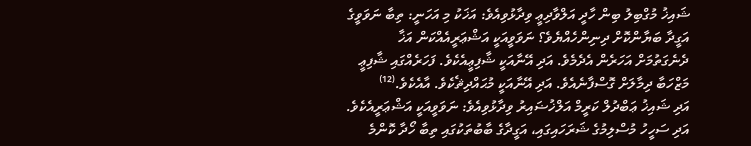ޝައިޚު މުގްބިލު ބިން ހާދީ އަލްވާދިޢީ ވިދާޅުވިއެވެ: އަޚަކު މި އަހަނީ: ތިބާ ނަވަވީގެ އަގީދާ ބަޔާންކޮށް ދިނިންހެއްޔެވެ؟ ނަވަވީއަކީ އަޝްޢަރީއެއްކަން އަޚާ ދެނެގަތުމަށް އަހަރެން އެދެމެވެ. އަދި އޭނާއަކީ ޝާފިޢީއެކެވެ. ފަހަރެއްގައި ޝާފިޢީ މަޒްހަބާ ދިމާލަށް ގޮސްފާނެއެވެ. އަދި އޭނާއަކީ މުޙައްދިޘެކެވެ. އާއެކެވެ.⁽¹²⁾
އަދި ޝައިޚު ޢަބްދުލް ކަރީމް އަލްޚުޟައިރު ވިދާޅުވިއެވެ: ނަވަވީއަކީ އަޝްޢަރީއެކެވެ. އަދި ސަހީހު މުސްލިމުގެ ޝަރަހައިގައި، އަގީދާގެ ބާބުތަކުގައި ތިބާ ހޯދާ ކޮންމެ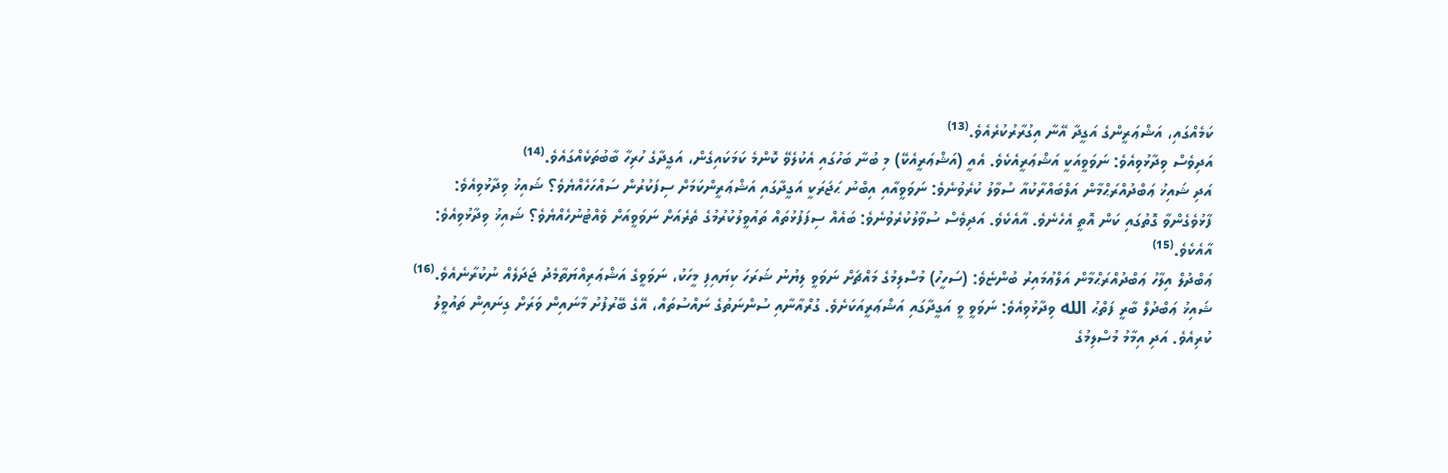ކަމެއްގައި، އަޝްޢަރީންގެ އަގީދާ އޭނާ އިގުރާރުކުރެއެވެ.⁽¹³⁾
އަދިވެސް ވިދާޅުވިއެވެ: ނަވަވީއަކީ އަޝްޢަރީއެކެވެ. އެއީ (އަޝްޢަރީއެކޭ) މި ބުނާ ބަހުގައި އެކުލެވޭ ކޮންމެ ކަމަކައިގެން، އަގީދާގެ ހުރިހާ ބާބުތަކެއްގައެވެ.⁽¹⁴⁾
އަދި ޝައިޚު ޢަބްދުއްރަޙްމާން އަލްބައްރާކުއާ ސުވާލު ކުރެވުނެވެ: ނަވަވީއާއި އިބްނު ޙަޖަރަކީ އަގީދާގައި އަޝްޢަރީންކަމަށް ސިފަކުރުން ސައްހަހެއްޔެވެ؟ ޝައިޚު ވިދާޅުވިއެވެ: ފާޅުވެގެންވާ ގޮތުގައި ކަން އޮތީ އެހެނެވެ. އާއެކެވެ. އަދިވެސް ސުވާލުކުރެވުނެވެ: ބައެއް ސިފަފުޅުތައް ތައުވީލުކުރުމުގެ ތެރެއަށް ނަވަވީއަށް ވެއްޓުނުހެއްޔެވެ؟ ޝައިޚު ވިދާޅުވިއެވެ: އާއެކެވެ.⁽¹⁵⁾
ޢަބްދުލް އިލާހު ޢަބްދުއްރަޙްމާން އަލްޢުމައިރު ބުންޏެވެ: (ސަހީހު) މުސްލިމުގެ މައްޗަށް ނަވަވީ ލިޔުނު ޝަރަހަ ކިޔައިފި މީހަކު، ނަވަވީގެ އަޝްޢަރިއްޔަތާމެދު ޖަދަލެއް ނުކުރާނެއެވެ.⁽¹⁶⁾
ޝައިޚު ޢަބްދުލް ބާރީ ފަތްޙު الله ވިދާޅުވިއެވެ: ނަވަވީ ވީ އަގީދާގައި އަޝްޢަރީއަކަށެވެ. ގުރްއާނާއި ސުންނަތުގެ ނައްސުތައް، އޭގެ ބޭރުފުށު މާނައިން ވަރަށް ގިނައިން ތައުވީލު ކުރިއެވެ. އަދި އިމާމު މުސްލިމުގެ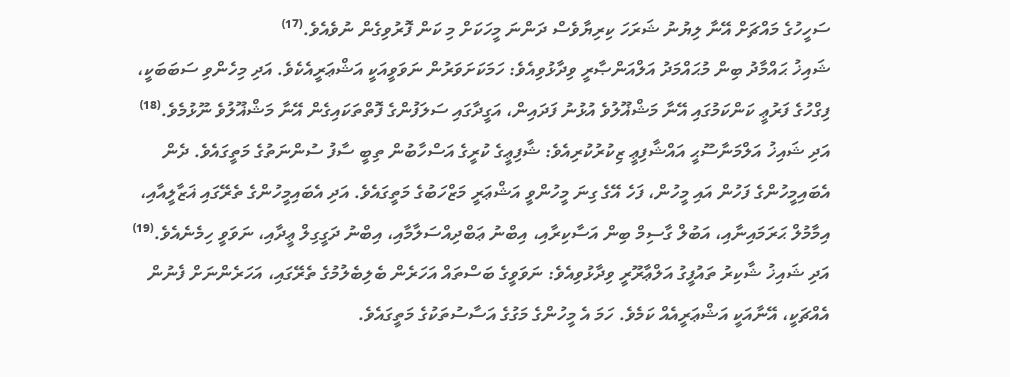ސަހީހުގެ މައްޗަށް އޭނާ ލިޔުނު ޝަރަހަ ކިރިޔާވެސް ދަންނަ މީހަކަށް މި ކަން ފޮރުވިގެން ނުވެއެވެ.⁽¹⁷⁾
ޝައިޚު ޙައްމާދު ބިން މުޙައްމަދު އަލްއަންޞާރީ ވިދާޅުވިއެވެ: ހަމަކަށަވަރުން ނަވަވީއަކީ އަޝްޢަރީއެކެވެ. އަދި މިހެންވި ސަބަބަކީ، ފިގްހުގެ ފަރުޢީ ކަންކަމުގައި އޭނާ މަޝްޣޫލުވެ އުޅުނު ފަދައިން، އަގީދާގައި ސަލަފުންގެ ފޮތްތަކައިގެން އޭނާ މަޝްޣޫލުވެ ނޫޅުމެވެ.⁽¹⁸⁾
އަދި ޝައިޚު އަލްމަނާސޫޙީ އައްޝާފިޢީ ޒިކުރުކުރިއެވެ: ޝާފިޢީގެ ކުރީގެ އަސްހާބުން ތިބީ ސާފު ސުންނަތުގެ މަތީގައެވެ. ދެން އެބައިމީހުންގެ ފަހުން އައި މީހުން، ފަހެ އޭގެ ގިނަ މީހުންވީ އަޝްޢަރީ މަޒްހަބުގެ މަތީގައެވެ. އަދި އެބައިމީހުންގެ ތެރޭގައި ޣަޒާލީއާއި، އިމާމުލް ޙަރަމައިނާއި، އަބުލް ގާސިމް ބިން އަސާކިރާއި، އިބްނު ޢަބްދިއްސަލާމާއި، އިބްނު ދަގީގިލް ޢީދާއި، ނަވަވީ ހިމެނެއެވެ.⁽¹⁹⁾
އަދި ޝައިޚު ޝާކިރު ތައުފީގު އަލްޢާރޫރީ ވިދާޅުވިއެވެ: ނަވަވީގެ ބަސްތައް އަހަރެން ބެލިބެލުމުގެ ތެރޭގައި، އަހަރެންނަށް ފެނުން އެއްޗަކީ، އޭނާއަކީ އަޝްޢަރީއެއް ކަމެވެ. ހަމަ އެ މީހުންގެ މަގުގެ އަސާސުތަކުގެ މަތީގައެވެ.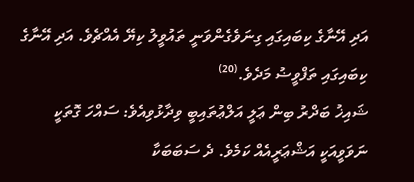އަދި އޭނާގެ ކިބައިގައި ގިނަވެގެންވަނީ ތައުވީލު ކިޔޭ އެއްޗެވެ. އަދި އޭނާގެ ކިބައިގައި ތަފްވީޟު މަދެވެ.⁽²⁰⁾
ޝައިޚު ބަދްރު ބިން ޢަލީ އަލްޢުތައިބީ ވިދާޅުވިއެވެ: ސައްހަ ގޮތަކީ ނަވަވީއަކީ އަޝްޢަރީއެއް ކަމެވެ. ދެ ސަބަބަކާ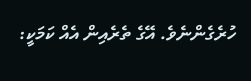ހުރެގެންނެވެ. އޭގެ ތެރެއިން އެއް ކަމަކީ: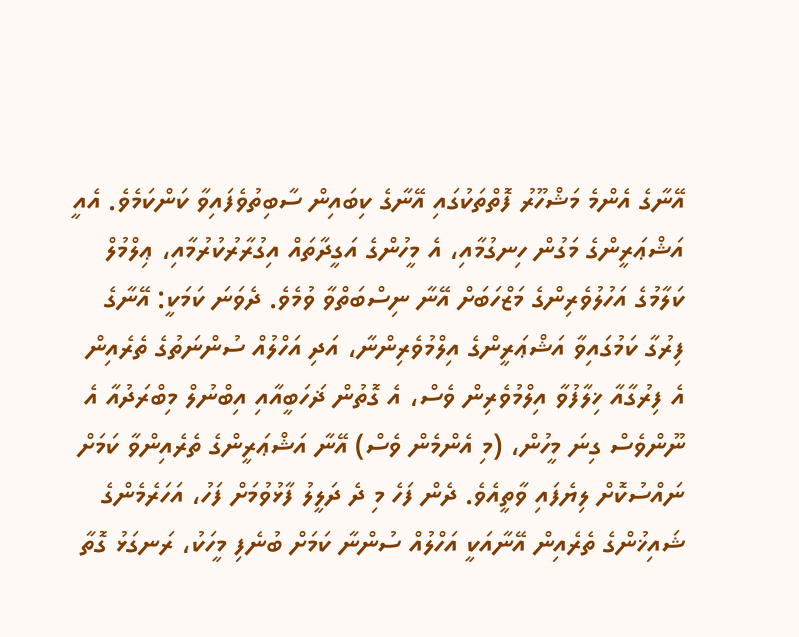އޭނާގެ އެންމެ މަޝްހޫރު ފޮތްތަކުގައި އޭނާގެ ކިބައިން ސާބިތުވެފައިވާ ކަންކަމެވެ. އެއީ އަޝްޢަރީންގެ މަގުން ހިނގުމާއި، އެ މީހުންގެ އަގީދާތައް އިގުރާރުކުރުމާއި، ޢިލްމުލް ކަލާމުގެ އަހުލުވެރިންގެ މަޒްހަބަށް އޭނާ ނިސްބަތްވާ ވުމެވެ. ދެވަނަ ކަމަކީ: އޭނާގެ ފިރުގާ ކަމުގައިވާ އަޝްޢަރީންގެ އިލްމުވެރިންނާ، އަދި އަހްލުއް ސުންނަތުގެ ތެރެއިން އެ ފިރުގާއާ ޚިލާފުވާ އިލްމުވެރިން ވެސް، އެ ގޮތުން ޛަހަބީއާއި އިބްނުލް މިބްރަދުއާ އެ ނޫންވެސް ގިނަ މީހުން، (މި އެންމެން ވެސް) އޭނާ އަޝްޢަރީންގެ ތެރެއިންވާ ކަމަށް ނައްސުކޮށް ލިޔެފައި ވާތީއެވެ. ދެން ފަހެ މި ދެ ދަލީލު ފާޅުވުމަށް ފަހު، އަހަރެމެންގެ ޝައިޚުންގެ ތެރެއިން އޭނާއަކީ އަހްލުއް ސުންނާ ކަމަށް ބުނެފި މީހަކު، ރަނގަޅު ގޮތާ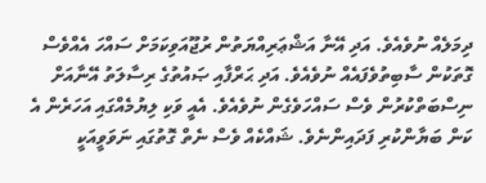ދިމަލެއް ނުވެއެވެ. އަދި އޭނާ އަޝްޢަރިއްޔަތުން ރުޖޫއަވިކަމަށް ސައްހަ އެއްވެސް ގޮތަކުން ސާބިތުވެފައެއް ނުވެއެވެ. އަދި ޙަރްފާއި ޞައުތުގެ ރިސާލަތު އޭނާއަށް ނިސްބަތްކުރުން ވެސް ސައްހަވެގެން ނުވެއެވެ. އެއީ ވަކި ލިޔުމެއްގައި އަހަރެން އެ ކަން ބަޔާންކުރި ފަދައިންނެވެ. ޝައްކެއް ވެސް ނެތް ގޮތުގައި ނަވަވީއަކީ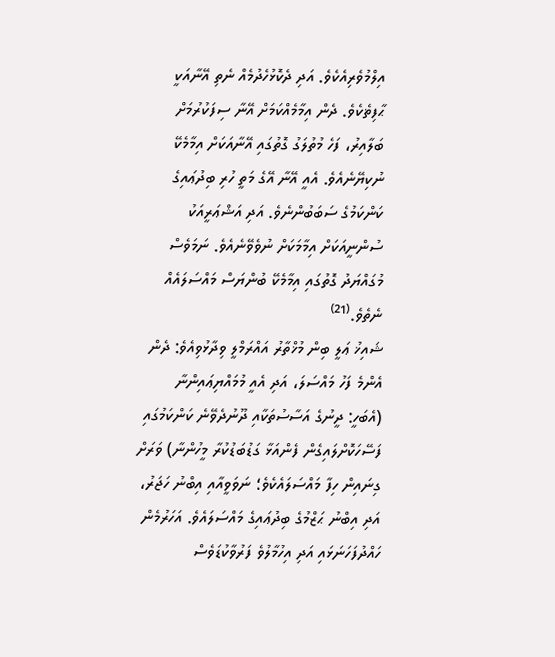އިލްމުވެރިއެކެވެ. އަދި ދެކޮޅުހެދުމެއް ނެތި އޭނާއަކީ ޙާފިޡެކެވެ. ދެން އިމާމެއްކަމަށް އޭނާ ސިފަކުރުމަށް ބަލާއިރު، ފަހެ މުތުލަގު ގޮތުގައި އޭނާއަކަށް އިމާމެކޭ ނުކިޔޭނެއެވެ. އެއީ އޭނާ އޭގެ މަތީ ހުރި ބިދުޢައިގެ ކަންކަމުގެ ސަބަބުންނެވެ. އަދި އަޝްޢަރީއަކު ސުންނީއަކަށް އިމާމަކަށް ނުވެވޭނެއެވެ. ނަމަވެސް މުގައްޔަދު ގޮތުގައި އިމާމެކޭ ބުންޔަސް މައްސަލައެއް ނެތެވެ.⁽²¹⁾
ޝައިޚު ޢަލީ ބިން މުޚްތާރު އައްރަމްލީ ވިދާޅުވިއެވެ: ދެން އެންމެ ފަހު މައްސަލަ، އަދި އެއީ މުމައްޔިޢައިންނާ (އެބަހީ: ދީނުގެ އަސާސުތަކާއި ދޫނުދެވޭނެ ކަންކަމުގައި ފަސޭހަކޮށްލައިގެން ފެންއަޅާ ގަޑުބަޑުކުރާ މީހުންނާ) ވަރަށް ގިނައިން ހިފާ މައްސަލައެކެވެ؛ ނަވަވީއާއި އިބްނު ހަޖަރު، އަދި އިބްނު ޙަޒްމުގެ ބިދުޢައިގެ މައްސަލައެވެ. އަހަރުމެން ހައްދުފަހަނަޅައި އަދި އިހުމާލުވެ ފަރުވާކުޑަވެސް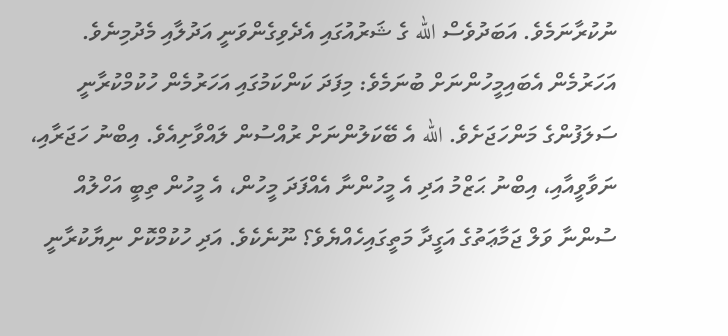ނުކުރާނަމެވެ. އަބަދުވެސް الله ގެ ޝަރުއުގައި އެދެވިގެންވަނީ އަދުލާއި މެދުމިނެވެ. އަހަރުމެން އެބައިމީހުންނަށް ބުނަމެވެ: މިފަދަ ކަންކަމުގައި އަހަރުމެން ހުކުމްކުރާނީ ސަލަފުންގެ މަންހަޖަށެވެ. الله އެ ބޭކަލުންނަށް ރުއްސުން ލައްވާށިއެވެ. އިބްނު ހަޖަރާއި، ނަވާވީއާއި، އިބްނު ޙަޒްމު އަދި އެ މީހުންނާ އެއްފަދަ މީހުން، އެ މީހުން ތިބީ އަހްލުއް ސުންނާ ވަލް ޖަމާޢަތުގެ އަގީދާ މަތީގައިހެއްޔެވެ؟ ނޫނެކެވެ. އަދި ހުކުމްކޮށް ނިޔާކުރާނީ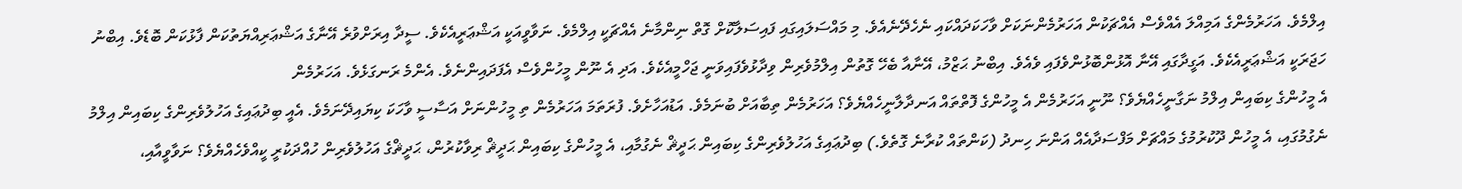އިލްމެވެ. އަހަރުމެންގެ އަމިއްލަ އެއްވެސް އެއްޗަކުން އަހަރުމެންނަކަށް ވާހަކަދައްކައި ނެހެދޭނެއެވެ. މި މައްސަލައިގައި ފައިސަލާކޮށް ގޮތް ނިންމާނެ އެއްޗަކީ އިލްމެވެ. ނަވާވީއަކީ އަޝްޢަރީއެކެވެ. ސީދާ އިރަށްވުރެ އޭނާގެ އަޝްޢަރިއްޔަތުކަން ފާޅުކަން ބޮޑެވެ. އިބްނު ހަޖަރަކީ އަޝްޢަރީއެކެވެ. އަގީދާގައި އޭނާ އޮޅުންބޮޅުންވެފައި ވެއެވެ. އިބްނު ޙަޒްމު، އޭނާއާ ބެހޭ ގޮތުން އިލްމުވެރިން ވިދާޅުވެފައިވަނީ ޖަހްމީއެކެވެ. އަދި އެ ނޫން މީހުންވެސް އެފަދައިންނެވެ. އެންމެ ރަނގަޅެވެ. އަހަރުމެން
އެ މީހުންގެ ކިބައިން އިލްމު ނަގާނީހެއްޔެވެ؟ ނޫނީ އަހަރުމެން އެ މީހުންގެ ފޮތްތައް އަނދާލާނީހެއްޔެވެ؟ އަހަރުމެން ތިބާއަށް ބުނަމެވެ. އަޑުއަހާށެވެ. ފުރަތަމަ އަހަރުމެން ތި މީހުންނަށް އަސާސީ ވާހަކަ ކިޔައިދޭނަމެވެ. އެއީ ބިދުޢައިގެ އަހުލުވެރިންގެ ކިބައިން އިލްމު ނެގުމުގައި، އެ މީހުން ދޫކުރުމުގެ މައްޗަށް މަފްސަދާއެއް އަންނަ ހިނދު (ކަންތައް ކުރާނެ ގޮތެވެ.) ބިދުޢައިގެ އަހުލުވެރިންގެ ކިބައިން ޙަދީޘް ނެގުމާއި، އެ މީހުންގެ ކިބައިން ޙަދީޘް ރިވާކުރުން، ޙަދީޘްގެ އަހުލުވެރިން ހުއްދަކުރީ ކީއްވެހެއްޔެވެ؟ ނަވާވީއާއި،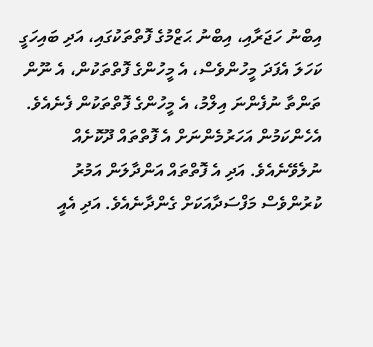އިބްނު ހަޖަރާއި، އިބްނު ޙަޒްމުގެ ފޮތްތަކުގައި، އަދި ބައިހަގީ ކަހަލަ އެފަދަ މީހުންވެސް، އެ މީހުންގެ ފޮތްތަކުން، އެ ނޫން ތަންތާ ނުފެންނަ އިލްމު، އެ މީހުންގެ ފޮތްތަކުން ފެނެއެވެ. އެހެންކަމުން އަހަރުމެންނަށް އެ ފޮތްތައް ދޫކޮށެއް ނުލެވޭނެއެވެ. އަދި އެ ފޮތްތައް އަންދާލަން އަމުރު ކުރުންވެސް މަފްސަދާއަކަށް ގެންދާނެއެވެ. އަދި އެއީ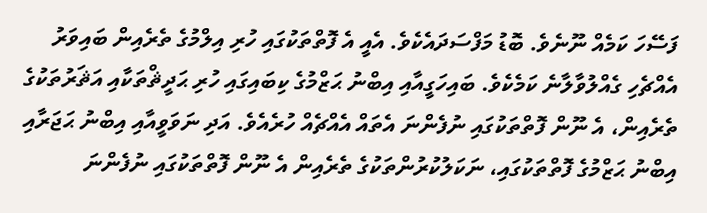ފަސޭހަ ކަމެއް ނޫނެވެ. ބޮޑު މަފްސަދައެކެވެ. އެއީ އެ ފޮތްތަކުގައި ހުރި އިލްމުގެ ތެރެއިން ބައިވަރު އެއްޗެހި ގެއްލުވާލާނެ ކަމެކެވެ. ބައިހަގީއާއި އިބްނު ޙަޒްމުގެ ކިބައިގައި ހުރި ޙަދީޘްތަކާއި އަޘަރުތަކުގެ ތެރެއިން، އެ ނޫން ފޮތްތަކުގައި ނުފެންނަ އެތައް އެއްޗެއް ހުރެއެވެ. އަދި ނަވަވީއާއި އިބްނު ޙަޖަރާއި އިބްނު ޙަޒްމުގެ ފޮތްތަކުގައި، ނަކަލުކުރުންތަކުގެ ތެރެއިން އެ ނޫން ފޮތްތަކުގައި ނުފެންނަ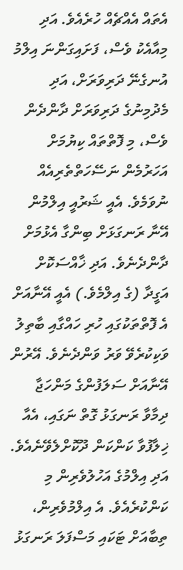އެތައް އެއްޗެއް ހުރެއެވެ. އަދި މިއާއެކު ވެސް، ފަށައިގަންނަ އިލްމު އުނގެނޭ ދަރިވަރަށް، އަދި މެދުމިނުގެ ދަރިވަރަށް ދާންދެން ވެސް، މި ފޮތްތައް ކިޔުމަށް އަހަރުމެން ނަސޭހަތްތެރިއެއް ނުވަމެވެ. އެއީ ޝަރުއީ އިލްމުން އޭނާ ރަނގަޅަށް ބިންގާ އެޅުމަށް ދާންދެނެވެ. އަދި ޚާއްސަކޮށް އަގީދާ (ގެ އިލްމެވެ.) އެއީ އޭނާއަށް އެ ފޮތްތަކުގައި ހުރި ހައްގާއި ބާތިލު ވަކިކުރެވޭ ވަރު ވަންދެނެވެ. އޭރުން އޭނާއަށް ސަލަފުންގެ މަންހަޖާ ދިމާވާ ރަނގަޅު ގޮތް ނަގައި، އެއާ ޚިލާފުވާ ކަންކަން ދޫކޮށްލެވޭނެއެވެ. އަދި އިލްމުގެ އަހުލުވެރިން މި ކަންކުރެއެވެ. އެ އިލްމުވެރިން، ތިބާއަށް ޓަކައި މަސްފަލަ ރަނގަޅު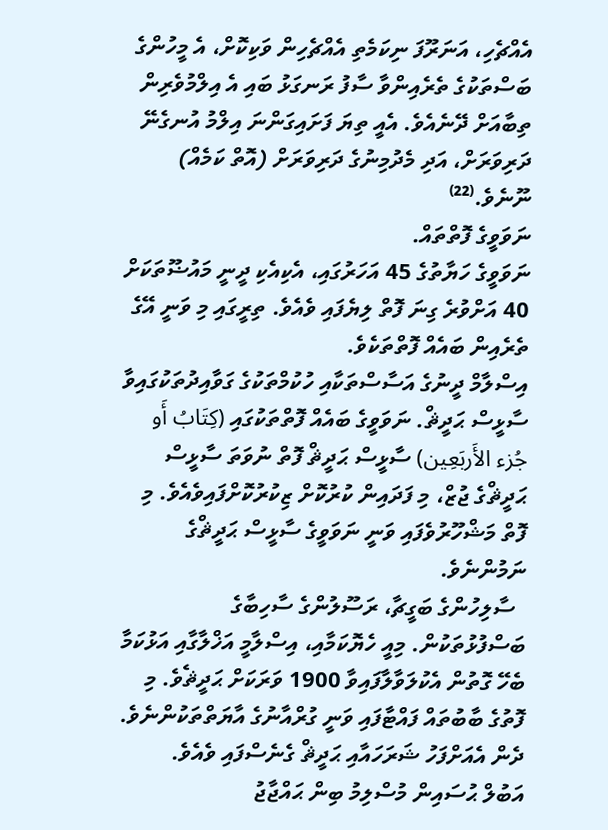އެއްޗެހި، އަނަރޫފަ ނިކަމެތި އެއްޗެހިން ވަކިކޮށް، އެ މީހުންގެ ބަސްތަކުގެ ތެރެއިންވާ ސާފު ރަނގަޅު ބައި އެ އިލްމުވެރިން ތިބާއަށް ދޭނެއެވެ. އެއީ ތިޔަ ފަށައިގަންނަ އިލްމު އުނގެނޭ ދަރިވަރަށް، އަދި މެދުމިނުގެ ދަރިވަރަށް (އޮތް ކަމެއް) ނޫނެވެ.⁽²²⁾
ނަވަވީގެ ފޮތްތައް.
ނަވަވީގެ ހަޔާތުގެ 45 އަހަރުގައި، އެކިއެކި ދީނީ މައުޟޫތަކަށް 40 އަށްވުރެ ގިނަ ފޮތް ލިޔެފައި ވެއެވެ. ތިރީގައި މި ވަނީ އޭގެ ތެރެއިން ބައެއް ފޮތްތަކެވެ.
އިސްލާމް ދީނުގެ އަސާސްތަކާއި ހުކުމްތަކުގެ ގަވާއިދުތަކުގައިވާ ސާޅީސް ޙަދީޘް. ނަވަވީގެ ބައެއް ފޮތްތަކުގައި (كِتَابُ أَو جُزء الأَربَعِين) ސާޅީސް ޙަދީޘް ފޮތް ނުވަތަ ސާޅީސް ޙަދީޘްގެ ޖުޒް، މި ފަދައިން ކުރުކޮށް ޒިކުރުކޮށްފައިވެއެވެ. މި ފޮތް މަޝްހޫރުވެފައި ވަނީ ނަވަވީގެ ސާޅީސް ޙަދީޘްގެ ނަމުންނެވެ.
  ސާލިހުންގެ ބަގީޗާ، ރަސޫލުންގެ ސާހިބާގެ ބަސްފުޅުތަކުން. މިއީ ހެޔޮކަމާއި، އިސްލާމީ އަޚްލާގާއި އަޅުކަމާ ބެހޭ ގޮތުން އެކުލަވާލާފައިވާ 1900 ވަރަކަށް ޙަދީޘެވެ. މި ފޮތުގެ ބާބުތައް ފައްޓާފައި ވަނީ ގުރްއާނުގެ އާޔަތްތަކުންނެވެ. ދެން އެއަށްފަހު ޝަރަހައާއި ޙަދީޘް ގެނެސްފައި ވެއެވެ.
އަބުލް ޙުސައިން މުސްލިމު ބިން ޙައްޖާޖު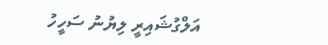އަލްގުޝައިރީ ލިޔުނު ސަހީހު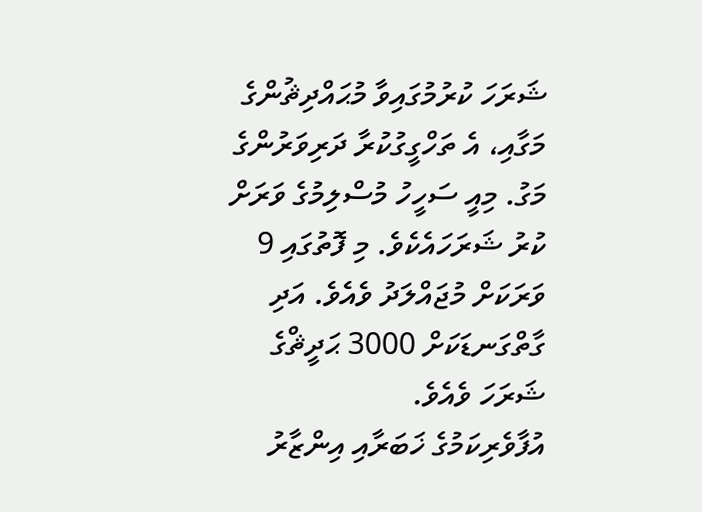ޝަރަހަ ކުރުމުގައިވާ މުޙައްދިޘުންގެ މަގާއި، އެ ތަހްގީގުކުރާ ދަރިވަރުންގެ މަގު. މިއީ ސަހީހު މުސްލިމުގެ ވަރަށް ކުރު ޝަރަހައެކެވެ. މި ފޮތުގައި 9 ވަރަކަށް މުޖައްލަދު ވެއެވެ. އަދި ގާތްގަނޑަކަށް 3000 ޙަދީޘްގެ ޝަރަހަ ވެއެވެ.
އުފާވެރިކަމުގެ ޚަބަރާއި އިންޒާރު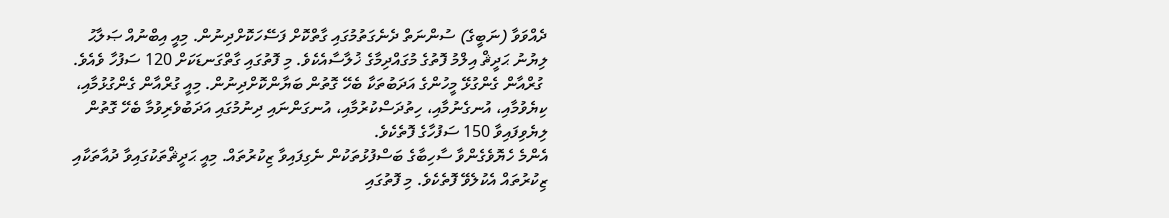ދެއްވަވާ (ނަބީގެ) ސުންނަތް ދެނެގަތުމުގައި ގާތްކޮށް ފަސޭހަކޮށްދިނުން. މިއީ އިބްނުއް ޞަލާޙު ލިޔުނު ޙަދީޘް އިލްމު ފޮތުގެ މުގައްދިމާގެ ޚުލާސާއެކެވެ. މި ފޮތުގައި ގާތްގަނޑަކަށް 120 ސަފުހާ ވެއެވެ.
 ގުރްއާން ގެންގުޅޭ މީހުންގެ އަދަބުތަކާ ބެހޭ ގޮތުން ބަޔާންކޮށްދިނުން. މިއީ ގުރްއާން ގެންގުޅުމާއި، ކިޔެވުމާއި، އުނގެނުމާއި، ހިތުދަސްކުރުމާއި، އުނގަންނައި ދިނުމުގައި އަދަބުވެރިވުމާ ބެހޭ ގޮތުން ލިޔެވިފައިވާ 150 ސަފުހާގެ ފޮތެކެވެ.
އެންމެ ހެޔޮވެގެންވާ ސާހިބާގެ ބަސްފުޅުތަކުން ނެގިފައިވާ ޒިކުރުތައް. މިއީ ޙަދީޘްތަކުގައިވާ ދުއާތަކާއި ޒިކުރުތައް އެކުލެވޭ ފޮތެކެވެ. މި ފޮތުގައި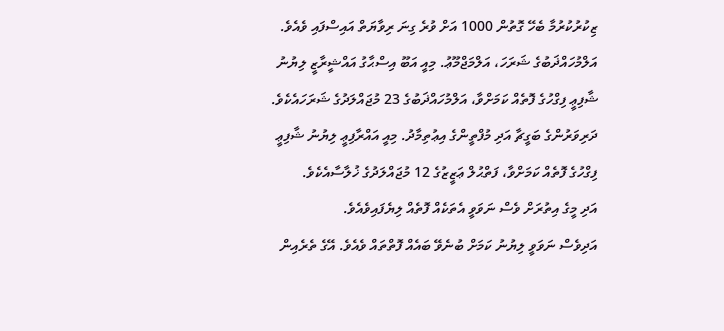ޒިކުރުކުރުމާ ބެހޭ ގޮތުން 1000 އަށް ވުރެ ގިނަ ރިވާޔަތް އައިސްފައި ވެއެވެ.
އަލްމުހައްޛަބުގެ ޝަރަހަ، އަލްމަޖްމޫޢު. މިއީ އަބޫ އިސްޙާގު އައްޝީރާޒީ ލިޔުނު ޝާފިޢީ ފިގްހުގެ ފޮތެއް ކަމަށްވާ، އަލްމުހައްޛަބުގެ 23 މުޖައްލަދުގެ ޝަރަހައެކެވެ.
ދަރިވަރުންގެ ބަގީޗާ އަދި މުފްތީންގެ އިޢުތިމާދު. މިއީ އައްރާފިޢީ ލިޔުނު ޝާފިޢީ ފިގްހުގެ ފޮތެއް ކަމަށްވާ، ފަތްޙުލް ޢަޒީޒުގެ 12 މުޖައްލަދުގެ ޚުލާސާއެކެވެ.
އަދި މީގެ އިތުރަށް ވެސް ނަވަވީ އެތަކެއް ފޮތެއް ލިޔެފައިވެއެވެ.
އަދިވެސް ނަވަވީ ލިޔުނު ކަމަށް ބުނެވޭ ބައެއް ފޮތްތައް ވެއެވެ. އޭގެ ތެރެއިން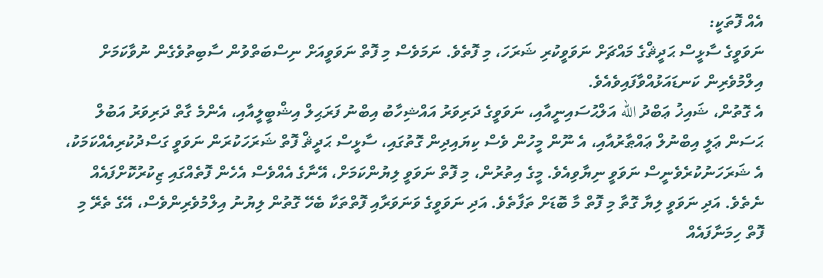އެއް ފޮތަކީ:
ނަވަވީގެ ސާޅީސް ޙަދީޘްގެ މައްޗަށް ނަވަވީކުރި ޝަރަހަ، މި ފޮތެވެ. ނަމަވެސް މި ފޮތް ނަވަވީއަށް ނިސްބަތްވުން ސާބިތުވެގެން ނުވާކަމަށް އިލްމުވެރިން ކަނޑައަޅުއްވާފައިވެއެވެ.
އެ ގޮތުން، ޝައިޚު ޢަބްދު الله އަލްޙުސައިނީއާއި، ނަވަވީގެ ދަރިވަރު އައްޝިހާބު އިބްނު ފަރަޙިލް އިޝްބީލީއާއި، އެންމެ ގާތް ދަރިވަރު އަބުލް ޙަސަން ޢަލީ އިބްނުލް ޢައްޠާރުއާއި، އެ ނޫން މީހުން ވެސް ކިޔައިދިން ގޮތުގައި، ސާޅީސް ޙަދީޘް ފޮތް ޝަރަހަކުރަން ނަވަވީ ގަސްދުކުރިއެއްކަމަކު، އެ ޝަރަހަނުކުރެވެނީސް ނަވަވީ ނިޔާވިއެވެ. މީގެ އިތުރުން، މި ފޮތް ނަވަވީ ލިޔުންކަމަށް، އޭނާގެ އެއްވެސް އެހެން ފޮތެއްގައި ޒިކުރުކޮށްފައެއް ނެތެވެ. އަދި ނަވަވީ ލިޔާ ގޮތާ މި ފޮތް މާ ބޮޑަށް ތަފާތެވެ. އަދި ނަވަވީގެ ވަނަވަރާއި ފޮތްތަކާ ބެހޭ ގޮތުން ލިޔުނު އިލްމުވެރިންވެސް، އޭގެ ތެރޭ މި ފޮތް ހިމަނާފައެއް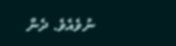ނުވެއެވެ. ދެން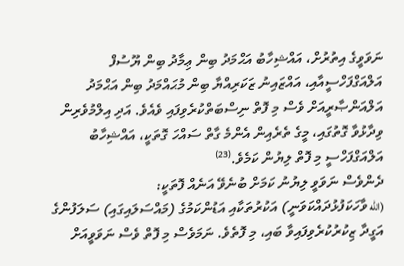ނަވަވީގެ އިތުރުށް، އައްޝިހާބު އަޙްމަދު ބިން ޢިމާދު ބިން ޔޫސުފް އަލްއަގްފަހްސީއާއި، އައްޒައިނު ޒަކަރިއްޔާ ބިން މުޙައްމަދު ބިން އަޙްމަދު އަލްއަންޞާރީއަށް ވެސް މި ފޮތް ނިސްބަތްކުރެވިފައި ވެއެވެ. އަދި އިލްމުވެރިން ވިދާޅުވާ ގޮތުގައި، މީގެ ތެރެއިން އެންމެ ގާތް ސައްހަ ގޮތަކީ، އައްޝިހާބު އަލްއަގްފަހްސީ މި ފޮތް ލިޔުން ކަމެވެ.⁽²³⁾
ދެންވެސް ނަވަވީ ލިޔުނު ކަމަށް ބުނެވޭ އަނެއް ފޮތަކީ:
(الله ވާހަކަފުޅުދައްކަވަނީ) އަކުރުތަކާއި އަޑުންކަމުގެ (މައްސަލައިގައި) ސަލަފުންގެ އަގީދާ ޒިކުރުކުރެވިފައިވާ ބައި، މި ފޮތެވެ. ނަމަވެސް މި ފޮތް ވެސް ނަވަވީއަށް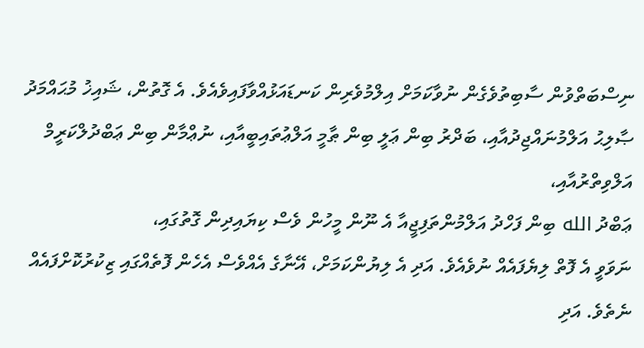ނިސްބަތްވުން ސާބިތުވެގެން ނުވާކަމަށް އިލްމުވެރިން ކަނޑައަޅުއްވާފައިވެއެވެ. އެ ގޮތުން، ޝައިޚު މުޙައްމަދު ޞާލިޙު އަލްމުނައްޖިދުއާއި، ބަދްރު ބިން ޢަލީ ބިން ޠާމީ އަލްޢުތައިބީއާއި، ނުޢްމާން ބިން ޢަބްދުލްކަރީމް އަލްވިތްރުއާއި،
ޢަބްދު الله ބިން ފަހްދު އަލްމުންތަފިޖީއާ އެ ނޫން މީހުން ވެސް ކިޔައިދިން ގޮތުގައި،
ނަވަވީ އެ ފޮތް ލިޔެފައެއް ނުވެއެވެ. އަދި އެ ލިޔުންކަމަށް، އޭނާގެ އެއްވެސް އެހެން ފޮތެއްގައި ޒިކުރުކޮށްފައެއް ނެތެވެ. އަދި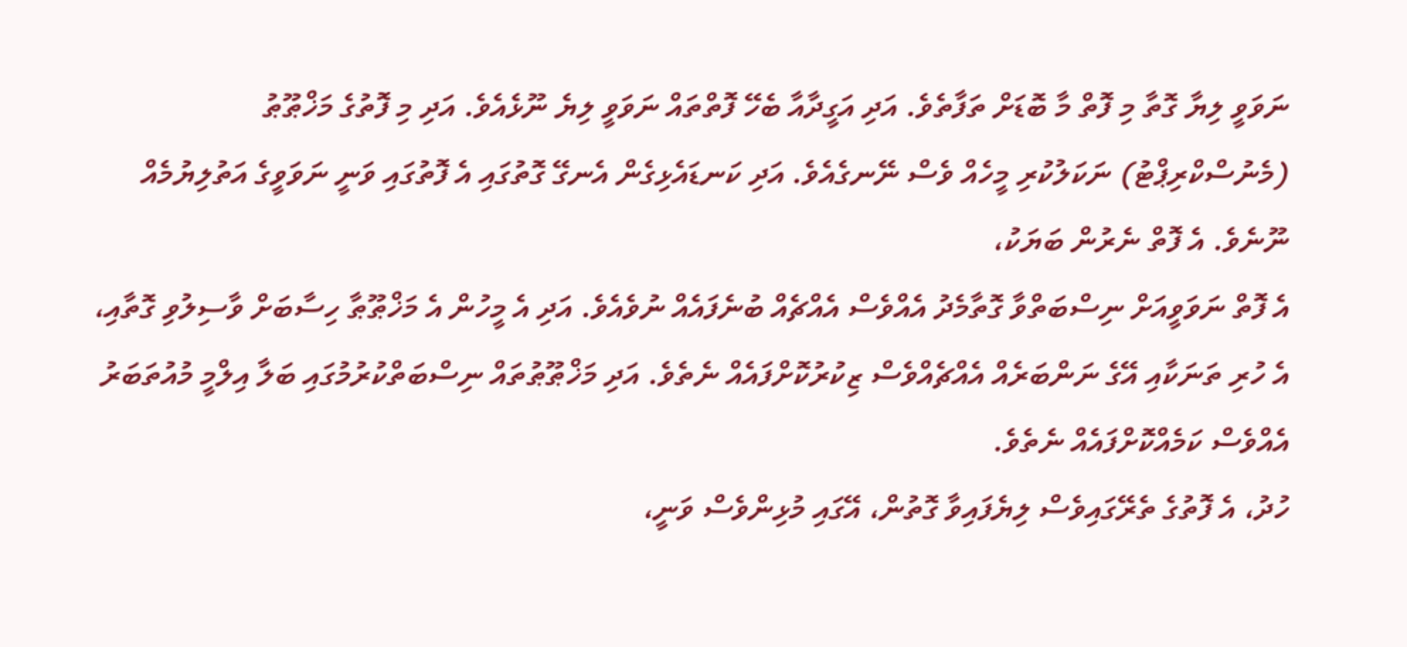ނަވަވީ ލިޔާ ގޮތާ މި ފޮތް މާ ބޮޑަށް ތަފާތެވެ. އަދި އަގީދާއާ ބެހޭ ފޮތްތައް ނަވަވީ ލިޔެ ނޫޅެއެވެ. އަދި މި ފޮތުގެ މަޚްޠޫޠު (މެނުސްކްރިޕްޓު) ނަކަލުކުރި މީހެއް ވެސް ނޭނގެއެވެ. އަދި ކަނޑައެޅިގެން އެނގޭ ގޮތުގައި އެ ފޮތުގައި ވަނީ ނަވަވީގެ އަތުލިޔުމެއް ނޫނެވެ. އެ ފޮތް ނެރުން ބަޔަކު،
އެ ފޮތް ނަވަވީއަށް ނިސްބަތްވާ ގޮތާމެދު އެއްވެސް އެއްޗެއް ބުނެފައެއް ނުވެއެވެ. އަދި އެ މީހުން އެ މަޚްޠޫޠާ ހިސާބަށް ވާސިލުވި ގޮތާއި، އެ ހުރި ތަނަކާއި އޭގެ ނަންބަރެއް އެއްޗެއްވެސް ޒިކުރުކޮށްފައެއް ނެތެވެ. އަދި މަޚްޠޫޠުތައް ނިސްބަތްކުރުމުގައި ބަލާ އިލްމީ މުއުތަބަރު އެއްވެސް ކަމެއްކޮށްފައެއް ނެތެވެ.
ހުދު، އެ ފޮތުގެ ތެރޭގައިވެސް ލިޔެފައިވާ ގޮތުން، އޭގައި މުޅިންވެސް ވަނީ،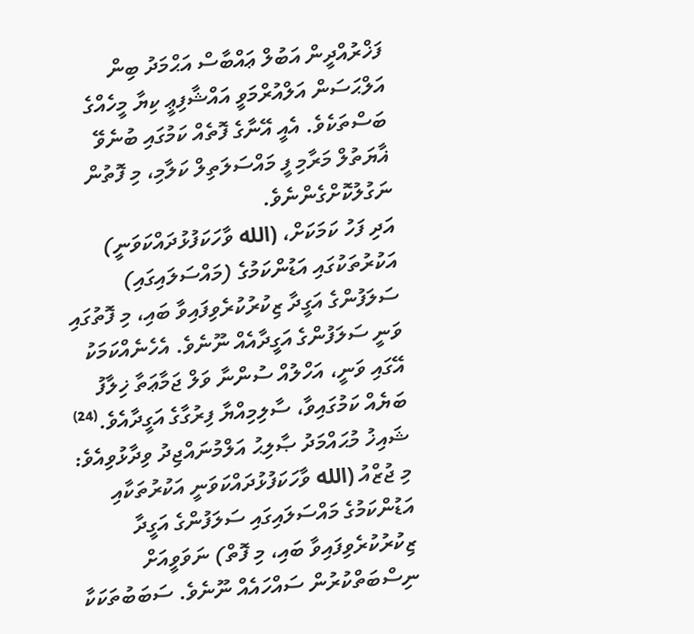ފަޚްރުއްދީން އަބުލް ޢައްބާސް އަޙްމަދު ބިން އަލްޙަސަން އަލްއުރްމަވީ އައްޝާފިޢީ ކިޔާ މީހެއްގެ ބަސްތަކެވެ. އެއީ އޭނާގެ ފޮތެއް ކަމުގައި ބުނެވޭ ޣާޔަތުލް މަރާމި ފީ މައްސަލަތިލް ކަލާމި، މި ފޮތުން ނަގުލުކޮށްގެންނެވެ.
އަދި ފަހު ކަމަކަށް، (الله ވާހަކަފުޅުދައްކަވަނީ) އަކުރުތަކުގައި އަޑުންކަމުގެ (މައްސަލައިގައި) ސަލަފުންގެ އަގީދާ ޒިކުރުކުރެވިފައިވާ ބައި، މި ފޮތުގައި ވަނީ ސަލަފުންގެ އަގީދާއެއް ނޫނެވެ. އެހެނެއްކަމަކު އޭގައި ވަނީ، އަހްލުއް ސުންނާ ވަލް ޖަމާޢަތާ ޚިލާފު ބަޔެއް ކަމުގައިވާ، ސާލިމިއްޔާ ފިރުގާގެ އަގީދާއެވެ.⁽²⁴⁾
ޝައިޚު މުޙައްމަދު ޞާލިޙު އަލްމުނައްޖިދު ވިދާޅުވިއެވެ: މި ޖުޒްއު (الله ވާހަކަފުޅުދައްކަވަނީ އަކުރުތަކާއި އަޑުންކަމުގެ މައްސަލައިގައި ސަލަފުންގެ އަގީދާ ޒިކުރުކުރެވިފައިވާ ބައި، މި ފޮތް) ނަވަވީއަށް ނިސްބަތްކުރުން ސައްހައެއް ނޫނެވެ. ސަބަބުތަކަކާ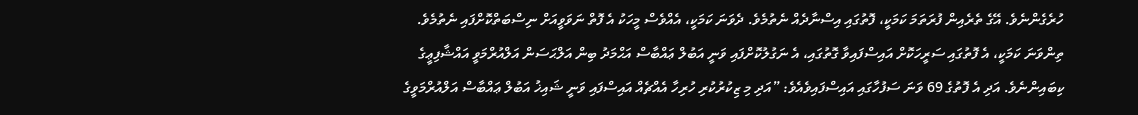ހުރެގެންނެވެ. އޭގެ ތެރެއިން ފުރަތަމަ ކަމަކީ، ފޮތުގައި އިސްނާދެއް ނެތުމެވެ. ދެވަނަ ކަމަކީ، އެއްވެސް މީހަކު އެ ފޮތް ނަވަވީއަށް ނިސްބަތްކޮށްފައި ނެތުމެވެ. ތިންވަނަ ކަމަކީ، އެ ފޮތުގައި ސަރީހަކޮށް އައިސްފައިވާ ގޮތުގައި، އެ ނަގުލުކޮށްފައި ވަނީ އަބުލް ޢައްބާސް އަޙްމަދު ބިން އަލްޙަސަން އަލްއުރްމަވީ އައްޝާފިޢީގެ ކިބައިންނެވެ. އަދި އެ ފޮތުގެ 69 ވަނަ ސަފުހާގައި އައިސްފައިވެއެވެ: ”އަދި މި ޒިކުރުކުރި ހުރިހާ އެއްޗެއް އައިސްފައި ވަނީ ޝައިޚު އަބުލް ޢައްބާސް އަލްއުރްމަވީގެ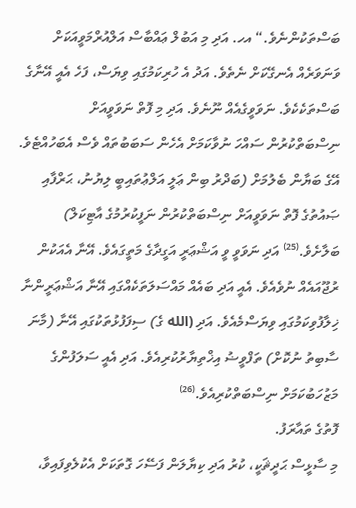ބަސްތަކުންނެވެ.“ އހ. އަދި މި އަބުލް ޢައްބާސް އަލްއުރްމަވީއަކަށް ވަނަވަރެއް އެނގޭކަށް ނެތެވެ. އަދު އެ ހުރިކަމުގައި ވިޔަސް، ފަހެ އެއީ އޭނާގެ ބަސްތަކެކެވެ. ނަވަވީގެއެއް ނޫނެވެ. އަދި މި ފޮތް ނަވަވީއަށް ނިސްބަތްކުރުން ސައްހަ ނުވާކަމަށް އެހެން ސަބަބުތައް ވެސް އެބަހުއްޓެވެ. އޭގެ ބަޔާން ބެލުމަށް (ބަދްރު ބިން ޢަލީ އަލްޢުތައިބީ ލިޔުނު، ޙަރްފާއި ޞައުތުގެ ފޮތް ނަވަވީއަށް ނިސްބަތްކުރުން ނަފީކުރުމުގެ އާޓިކަލް) ބަލާށެވެ.⁽²⁵⁾ އަދި ނަވަވީ ވީ އަޝްޢަރީ އަގީދާގެ މަތީގައެވެ. އޭނާ އެއަކުން ރުޖޫއައެއް ނުވެއެވެ. އެއީ އަދި ބައެއް މައްސަލަތަކެއްގައި އޭނާ އަޝްޢަރީންނާ ޚިލާފުވިކަމުގައި ވިޔަސްމެއެވެ. އަދި (الله ގެ) ސިފަފުޅުތަކުގައި އޭނާ (މާނަ ސާބިތު ނުކޮށް) ތަފްވީޟު އިޚްތިޔާރުކުރިއެވެ. އަދި އެއީ ސަލަފުންގެ މަޒުހަބުކަމަށް ނިސްބަތްކުރިއެވެ.⁽²⁶⁾
ފޮތުގެ ތައާރަފު.
މި ސާޅީސް ޙަދީޘަކީ، ކުރު އަދި ކިޔާލަން ފަސޭހަ ގޮތަކަށް އެކުލެވިފައިވާ،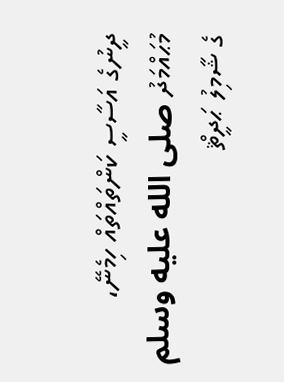ދީނުގެ އަސާސީ ކަންތައްތައް ހިމެނޭ، މުޙައްމަދު صلى الله عليه وسلم ގެ ޝާމިލު ޙަދީޘް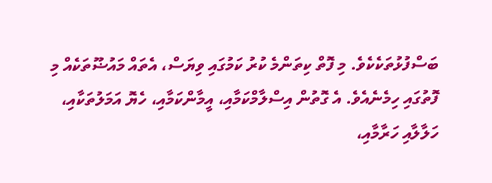ބަސްފުޅުތަކެކެވެ. މި ފޮތް ކިތަންމެ ކުރު ކަމުގައި ވިޔަސް، އެތައް މައުޟޫތަކެއް މި ފޮތުގައި ހިމެނެއެވެ. އެ ގޮތުން އިސްލާމްކަމާއި، އީމާންކަމާއި، ހެޔޮ އަމަލުތަކާއި، ހަލާލާއި ހަރާމާއި،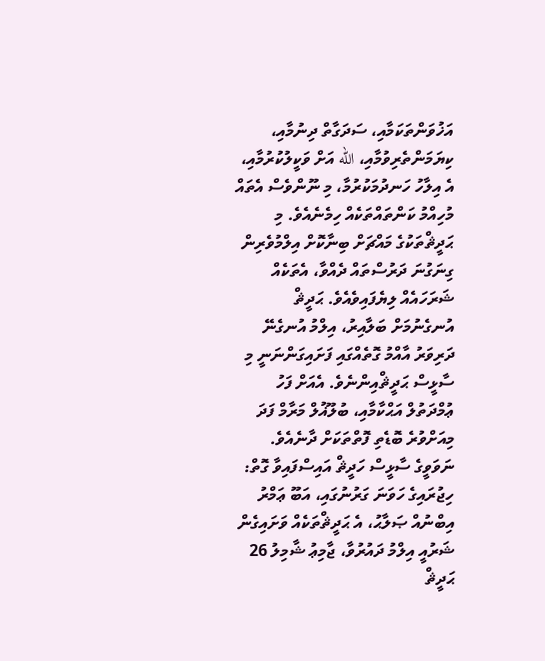އަޚުވަންތަކަމާއި، ސަދަގާތް ދިނުމާއި، ކިޔަމަންތެރިވުމާއި، الله އަށް ވަކީލުކުރުމާއި، އެ އިލާހު ހަނދުމަކުރުމާ، މި ނޫންވެސް އެތައް މުހިއްމު ކަންތައްތަކެއް ހިމެނެއެވެ. މި ޙަދީޘްތަކުގެ މައްޗަށް ބިނާކޮށް އިލްމުވެރިން ގިނަގުނަ ދަރުސްތައް ދެއްވާ، އެތަކެއް ޝަރަހައެއް ލިޔެފައިވެއެވެ. ޙަދީޘް އުނގެނުމަށް ބަލާއިރު، އިލްމު އުނގެނޭ ދަރިވަރު އާއްމު ގޮތެއްގައި ފަށައިގަންނަނީ މި ސާޅީސް ޙަދީޘްއިންނެވެ. އެއަށް ފަހު ޢުމްދަތުލް އަޙްކާމާއި، ބުލޫޣުލް މަރާމް ފަދަ މިއަށްވުރެ ބޮޑެތި ފޮތްތަކަށް ދާނެއެވެ.
ނަވަވީގެ ސާޅީސް ހަދީޘް އައިސްފައިވާ ގޮތް: ހިޖުރައިގެ ހަވަނަ ގަރުނުގައި، އަބޫ ޢަމްރު އިބްނުއް ޞަލާޙު، އެ ޙަދީޘްތަކެއް ވަށައިގެން ޝަރުއީ އިލްމު ދައުރުވާ، ޖާމިޢު ޝާމިލު 26 ޙަދީޘް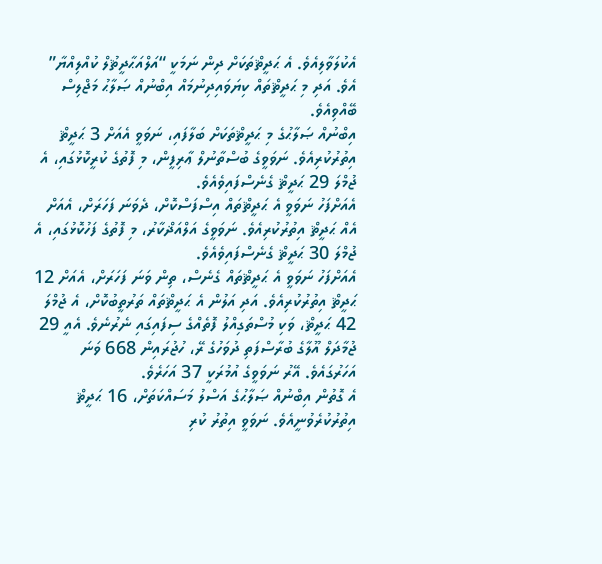އެކުލަވާލިއެވެ. އެ ޙަދީޘްތަކަށް ދިން ނަމަކީ “އަލްއަޙާދީޘުލް ކުއްލިއްޔާ” އެވެ. އަދި މި ޙަދީޘްތައް ކިޔަވައިދިނުމައް އިބްނުއް ޞަލާޙު މަޖްލިސް ބޭއްވިއެވެ.
އިބްނުއް ޞަލާޙުގެ މި ޙަދީޘްތަކަށް ބަލާފައި، ނަވަވީ އެއަށް 3 ޙަދީޘް އިތުރުކުރިއެވެ. ނަވަވީގެ ބުސްތާނުލް ޢާރިފީން، މި ފޮތުގެ ކުރީކޮޅުގައި، އެ ޖުމްލަ 29 ޙަދީޘް ގެނެސްފައިވެއެވެ.
އެއަށްފަހު ނަވަވީ އެ ޙަދީޘްތައް އިސްފަސްކޮށް، ދެވަނަ ފަހަރަށް، އެއަށް އެއް ޙަދީޘް އިތުރުކުރިއެވެ. ނަވަވީގެ އަލްއަޛްކާރު، މި ފޮތުގެ ފަހުކޮޅުގައި، އެ ޖުމްލަ 30 ޙަދީޘް ގެނެސްފައިވެއެވެ.
އެއަށްފަހު ނަވަވީ އެ ޙަދީޘްތައް ގެނެސް، ތިން ވަނަ ފަހަރަށް، އެއަށް 12 ޙަދީޘް އިތުރުކުރިއެވެ. އަދި އަލުން އެ ޙަދީޘްތައް ތަރުތީބުކޮށް، އެ ޖުމްލަ 42 ޙަދީޘް، ވަކި މުސްތަގިއްލު ފޮތެއްގެ ސިފައިގައި ނެރުނެވެ. އެއީ 29 ޖުމާދަލް އޫލާގެ ބުރާސްފަތި ދުވަހުގެ ރޭ، ހުޖުރައިން 668 ވަނަ އަހަރުގައެވެ. އޭރު ނަވަވީގެ އުމުރަކީ 37 އަހަރެވެ.
އެ ގޮތުން އިބްނުއް ޞަލާޙުގެ އަސްލު މަސައްކަތަށް، 16 ޙަދީޘް އިތުރުކުރެވުނީއެވެ. ނަވަވީ އިތުރު ކުރި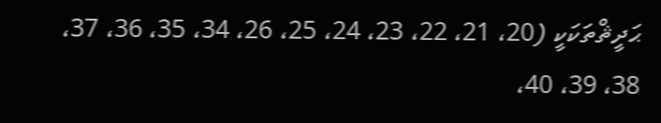ޙަދީޘްތަކަކީ (20، 21، 22، 23، 24، 25، 26، 34، 35، 36، 37، 38، 39، 40،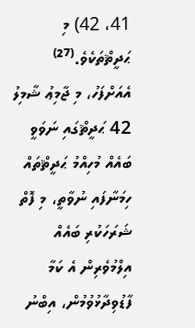41، 42) މި ޙަދީޘްތަކެވެ.⁽²⁷⁾
އެއަށްފަހު، މި ޖާމިޢު ޝާމިލު 42 ޙަދީޘްގައި ނަވަވީ ބައެއް މުހިއްމު ޙަދީޘްތައް ހިމަނާފައި ނުވާތީ، މި ފޮތް ޝަރަހަކުރި ބައެއް އިލްމުވެރިން އެ ކަމާ ފާޑުވިދާޅުވުމުން، އިބްނު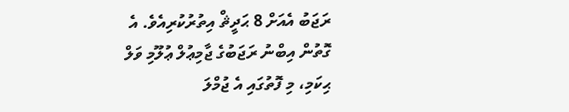ރަޖަބު އެއަށް 8 ޙަދީޘް އިތުރުކުރިއެވެ. އެ ގޮތުން އިބްނު ރަޖަބުގެ ޖާމިޢުލް ޢުލޫމި ވަލް ޙިކަމި، މި ފޮތުގައި އެ ޖުމްލަ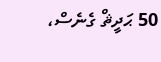50 ޙަދީޘް ގެނެސް،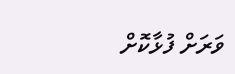ވަރަށް ފުޅާކޮށް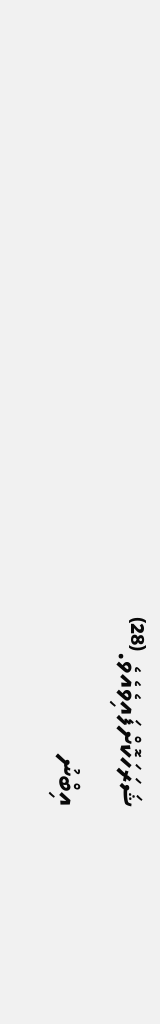ޝަރަހަކޮށްފައިވެއެވެ.⁽²⁸⁾
އިބްނު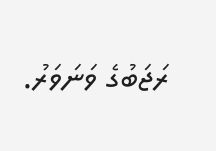ރަޖަބުގެ ވަނަވަރު.